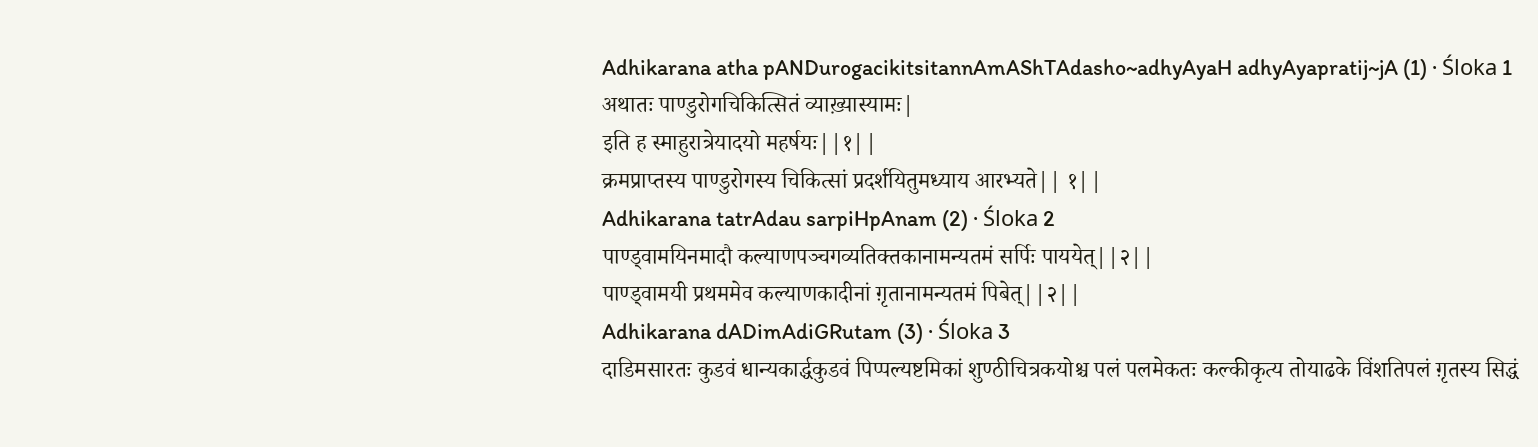Adhikarana atha pANDurogacikitsitannAmAShTAdasho~adhyAyaH adhyAyapratij~jA (1) · Śloka 1
अथातः पाण्डुरोगचिकित्सितं व्याख़्यास्यामः|
इति ह स्माहुरात्रेयादयो महर्षयः||१||
क्रमप्राप्तस्य पाण्डुरोगस्य चिकित्सां प्रदर्शयितुमध्याय आरभ्यते|| १||
Adhikarana tatrAdau sarpiHpAnam (2) · Śloka 2
पाण्ड्वामयिनमादौ कल्याणपञ्चगव्यतिक्तकानामन्यतमं सर्पिः पाययेत्||२||
पाण्ड्वामयी प्रथममेव कल्याणकादीनां ग़ृतानामन्यतमं पिबेत्||२||
Adhikarana dADimAdiGRutam (3) · Śloka 3
दाडिमसारतः कुडवं धान्यकार्द्धकुडवं पिप्पल्यष्टमिकां शुण्ठीचित्रकयोश्च पलं पलमेकतः कल्कीकृत्य तोयाढके विंशतिपलं ग़ृतस्य सिद्धं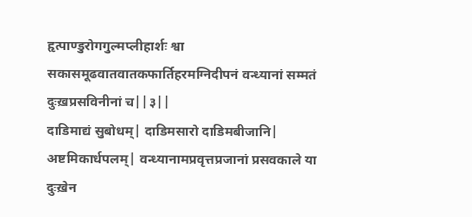हृत्पाण्डुरोगगुल्मप्लीहार्शः श्वा सकासमूढवातवातकफार्तिहरमग्निदीपनं वन्ध्यानां सम्मतं दुःख़प्रसविनीनां च||३||
दाडिमाद्यं सुबोधम्| दाडिमसारो दाडिमबीजानि| अष्टमिकार्धपलम्| वन्ध्यानामप्रवृत्तप्रजानां प्रसवकाले या दुःख़ेन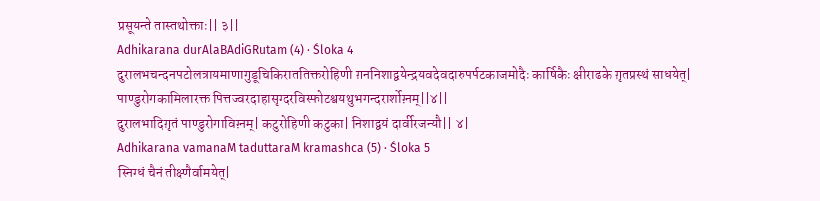प्रसूयन्ते तास्तथोक्ताः|| ३||
Adhikarana durAlaBAdiGRutam (4) · Śloka 4
दुरालभचन्दनपटोलत्रायमाणागुडूचिकिराततिक्तरोहिणी ग़ननिशाद्वयेन्द्रयवदेवदारुपर्पटकाजमोदैः कार्षिकैः क्षीराढके ग़ृतप्रस्थं साधयेत्|
पाण्डुरोगकामिलारक्त पित्तज्वरदाहासृग्दरविस्फोटश्वयथुभगन्दरार्शोग़्नम्||४||
दुरालभादिग़ृतं पाण्डुरोगाविग़्नम्| कटुरोहिणी कटुका| निशाद्वयं दार्वीरजन्यौ|| ४|
Adhikarana vamanaM taduttaraM kramashca (5) · Śloka 5
स्निग्धं चैनं तीक्ष्णैर्वामयेत्|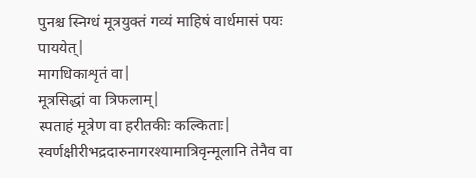पुनश्च स्निग्धं मूत्रयुक्तं गव्यं माहिषं वार्धमासं पयः पाययेत्|
मागधिकाशृतं वा|
मूत्रसिद्धां वा त्रिफलाम्|
स्पताहं मूत्रेण वा हरीतकीः कल्किताः|
स्वर्णक्षीरीभद्रदारुनागरश्यामात्रिवृन्मूलानि तेनैव वा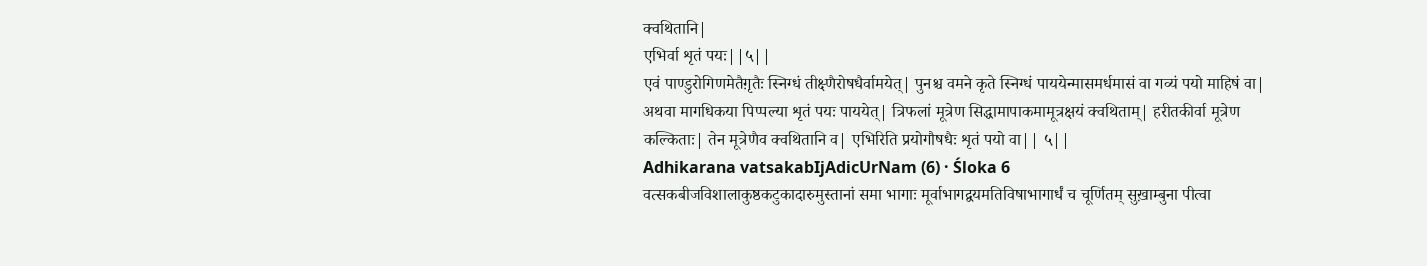क्वथितानि|
एभिर्वा शृतं पयः||५||
एवं पाण्डुरोगिणमेतैग़ृतैः स्निग्धं तीक्ष्णैरोषधैर्वामयेत्| पुनश्च वमने कृते स्निग्धं पाययेन्मासमर्धमासं वा गव्यं पयो माहिषं वा| अथवा मागधिकया पिप्पल्या शृतं पयः पाययेत्| त्रिफलां मूत्रेण सिद्धामापाकमामूत्रक्षयं क्वथिताम्| हरीतकीर्वा मूत्रेण कल्किताः| तेन मूत्रेणैव क्वथितानि व| एभिरिति प्रयोगौषधैः शृतं पयो वा|| ५||
Adhikarana vatsakabIjAdicUrNam (6) · Śloka 6
वत्सकबीजविशालाकुष्ठकटुकादारुमुस्तानां समा भागाः मूर्वाभागद्वयमतिविषाभागार्धं च चूर्णितम् सुख़ाम्बुना पीत्वा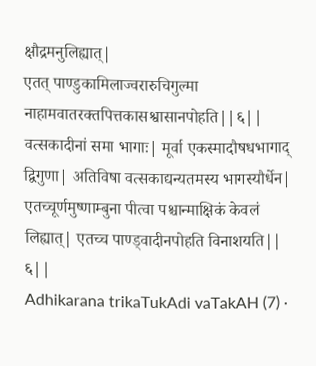क्षौद्रमनुलिह्यात्|
एतत् पाण्डुकामिलाज्वरारुचिगुल्मा नाहामवातरक्तपित्तकासश्वासानपोहति||६||
वत्सकादीनां समा भागाः| मूर्वा एकस्मादौषधभागाद् द्विगुणा| अतिविषा वत्सकाद्यन्यतमस्य भागस्यौर्धेन| एतच्चूर्णमुष्णाम्बुना पीत्वा पश्चान्माक्षिकं केवलं लिह्यात्| एतच्च पाण्ड्वादीनपोहति विनाशयति|| ६||
Adhikarana trikaTukAdi vaTakAH (7) ·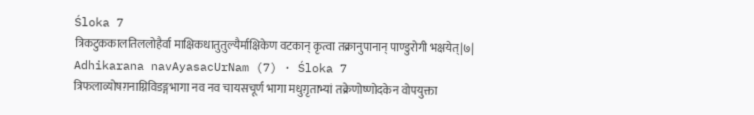Śloka 7
त्रिकटुककालतिललोहैर्वा माक्षिकधातुतुल्यैर्माक्षिकेण वटकान् कृत्वा तक्रानुपानान् पाण्डुरोगी भक्षयेत्|७|
Adhikarana navAyasacUrNam (7) · Śloka 7
त्रिफलाव्योषग़नाग्निविडङ्गभागा नव नव चायसचूर्ण भागा मधुग़ृताभ्यां तक्रेणोष्णोदकेन वोपयुक्ता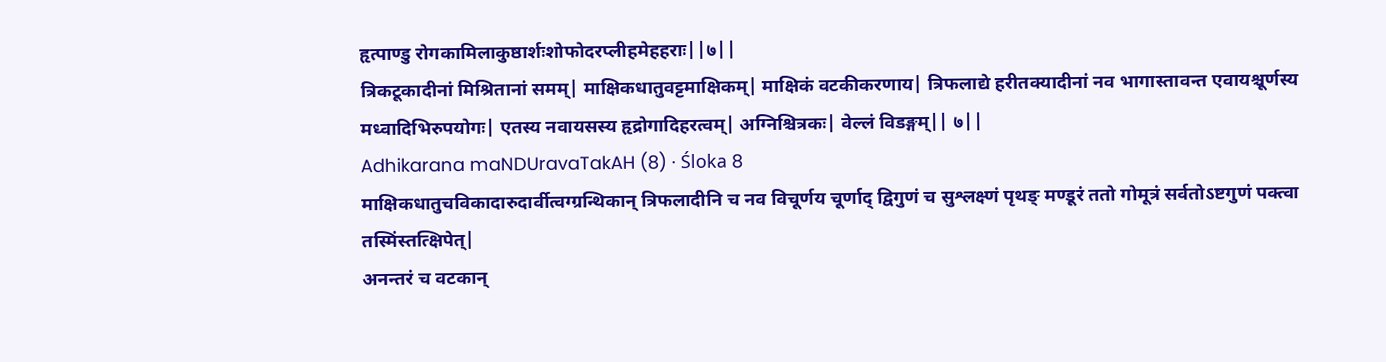हृत्पाण्डु रोगकामिलाकुष्ठार्शःशोफोदरप्लीहमेहहराः||७||
त्रिकटूकादीनां मिश्रितानां समम्| माक्षिकधातुवट्टमाक्षिकम्| माक्षिकं वटकीकरणाय| त्रिफलाद्ये हरीतक्यादीनां नव भागास्तावन्त एवायश्चूर्णस्य मध्वादिभिरुपयोगः| एतस्य नवायसस्य हृद्रोगादिहरत्वम्| अग्निश्चित्रकः| वेल्लं विडङ्गम्|| ७||
Adhikarana maNDUravaTakAH (8) · Śloka 8
माक्षिकधातुचविकादारुदार्वीत्वग्ग्रन्थिकान् त्रिफलादीनि च नव विचूर्णय चूर्णाद् द्विगुणं च सुश्लक्ष्णं पृथङ् मण्डूरं ततो गोमूत्रं सर्वतोऽष्टगुणं पक्त्वा तस्मिंस्तत्क्षिपेत्|
अनन्तरं च वटकान्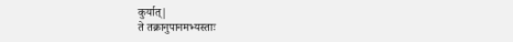कुर्यात्|
ते तक्रानुपानमभ्यस्ताः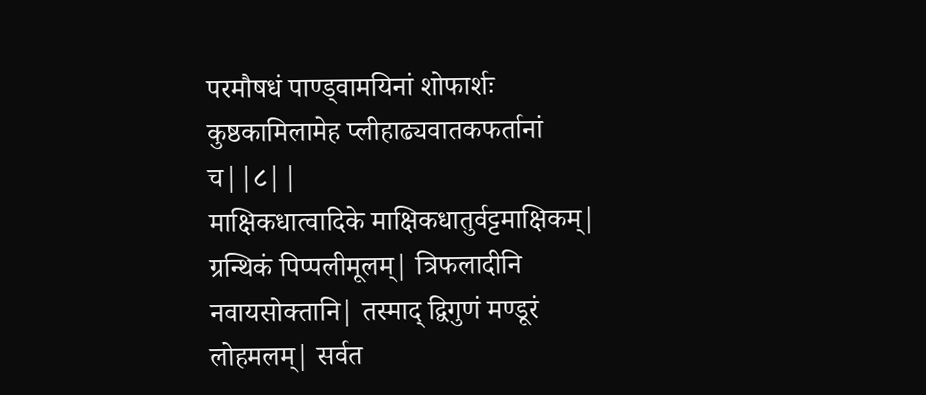परमौषधं पाण्ड्वामयिनां शोफार्शः कुष्ठकामिलामेह प्लीहाढ्यवातकफर्तानां च||८||
माक्षिकधात्वादिके माक्षिकधातुर्वट्टमाक्षिकम्| ग्रन्थिकं पिप्पलीमूलम्| त्रिफलादीनि नवायसोक्तानि| तस्माद् द्विगुणं मण्डूरं लोहमलम्| सर्वत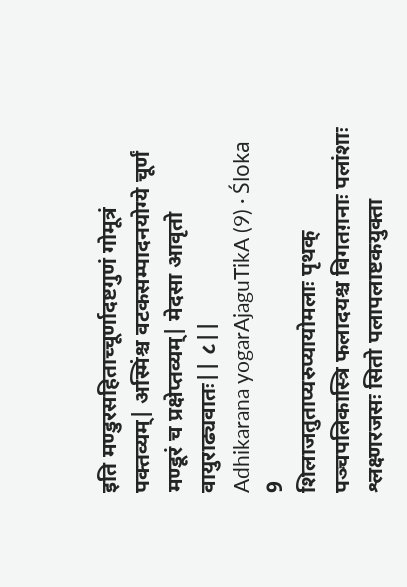इति मण्डुरसहिताच्चूर्णादष्टगुणं गोमूत्रं पक्तव्यम्| अस्मिंश्च वटकसम्पादनयोग्ये चूर्णं मण्डूरं च प्रक्षेप्तव्यम्| मेदसा आवृतो वायुराढ्यवातः|| ८||
Adhikarana yogarAjaguTikA (9) · Śloka 9
शिलाजतुताप्यरुप्यायोमलाः पृथक् पञ्चपलिकास्त्रि फलादयश्च विगतग़नाः पलांशाः श्लक्ष्णरजसः सितो पलापलाष्टकयुक्ता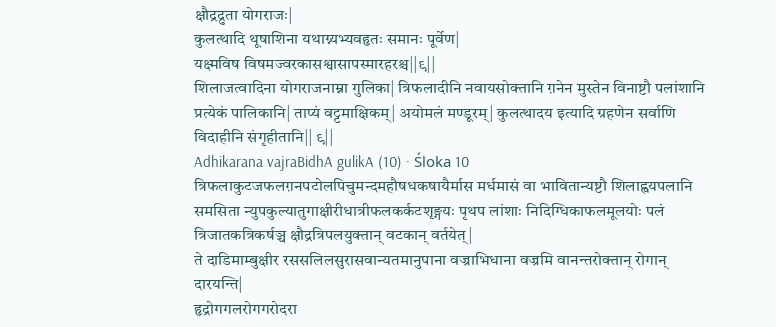क्षौद्रद्रुता योगराजः|
कुलत्थादि थूषाशिना यथाग्न्यभ्यवहृतः समानः पूर्वेण|
यक्ष्मविष विषमज्वरकासश्वासापस्मारहरश्च||९||
शिलाजत्वादिना योगराजनाम्ना गुलिका| त्रिफलादीनि नवायसोक्तानि ग़नेन मुस्तेन विनाष्टौ पलांशानि प्रत्येकं पालिकानि| ताप्यं वट्टमाक्षिकम्| अयोमलं मण्डूरम्| कुलत्थादय इत्यादि ग्रहणेन सर्वाणि विदाहीनि संगृहीतानि|| ९||
Adhikarana vajraBidhA gulikA (10) · Śloka 10
त्रिफलाकुटजफलग़नपटोलपिचुमन्दमहौषधकषायैर्मास मर्धमासं वा भावितान्यष्टौ शिलाह्वयपलानि समसिता न्युपकुल्यातुगाक्षीरीधात्रीफलकर्कटशृङ्गयः पृथप लांशाः निदिग्धिकाफलमूलयोः पलं त्रिजातकत्रिकर्षञ्च क्षौद्रत्रिपलयुक्तान् वटकान् वर्तयेत्|
ते दाडिमाम्बुक्षीर रससलिलसुरासवान्यतमानुपाना वज्राभिधाना वज्रमि वानन्तरोक्तान् रोगान् दारयन्ति|
हृद्रोगगलरोगगरोदरा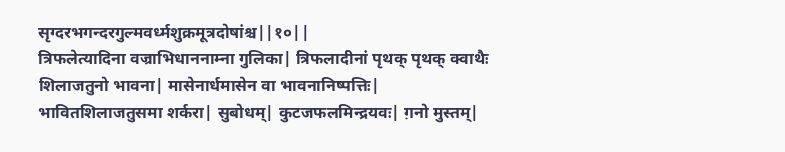सृग्दरभगन्दरगुल्मवर्ध्मशुक्रमूत्रदोषांश्च||१०||
त्रिफलेत्यादिना वज्राभिधाननाम्ना गुलिका| त्रिफलादीनां पृथक् पृथक् क्वाथैः शिलाजतुनो भावना| मासेनार्धमासेन वा भावनानिष्पत्तिः| भावितशिलाजतुसमा शर्करा| सुबोधम्| कुटजफलमिन्द्रयवः| ग़नो मुस्तम्|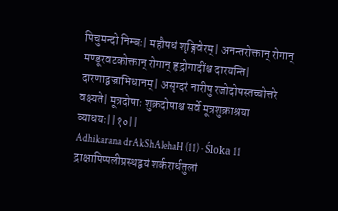पिचुमन्दो निम्बः| महौषधं शृङ्गिवेरम्| अनन्तरोक्तान् रोगान् मण्डूरवटकोक्तान् रोगान् हृद्रोगादींश्च दारयन्ति| दारणाद्वज्राभिधानम्| असृग्दरं नारीषु रजोदोषस्तच्चोत्तरे वक्ष्यते| मूत्रदोषाः शुक्रदोषाश्च सर्वे मूत्रशुक्राश्रया व्याधयः||१०||
Adhikarana drAkShAlehaH (11) · Śloka 11
द्राक्षापिप्पलीप्रस्थद्वयं शर्करार्धतुलां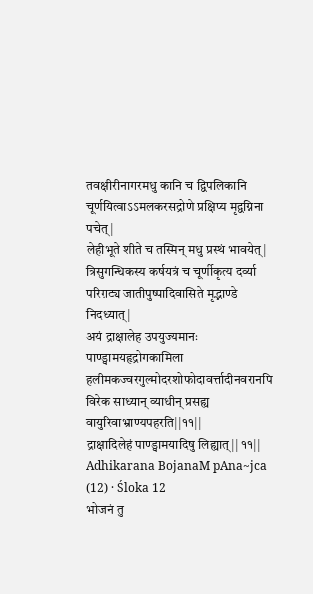तवक्षीरीनागरमधु कानि च द्विपलिकानि चूर्णयित्वाऽऽमलकरसद्रोणे प्रक्षिप्य मृद्वग्निना पचेत्|
लेहीभूते शीते च तस्मिन् मधु प्रस्थं भावयेत्|
त्रिसुगन्धिकस्य कर्षयत्रं च चूर्णीकृत्य दर्व्या परिग़ट्य जातीपुष्पादिवासिते मृद्भाण्डे निदध्यात्|
अयं द्राक्षालेह उपयुज्यमानः पाण्ड्वामयहृद्रोगकामिला हलीमकज्वरगुल्मोदरशोफोदावर्त्तादीनवरानपि विरेक साध्यान् व्याधीन् प्रसह्य वायुरिवाभ्राण्यपहरति||११||
द्राक्षादिलेहं पाण्ड्वामयादिषु लिह्यात्|| ११||
Adhikarana BojanaM pAna~jca (12) · Śloka 12
भोजनं तु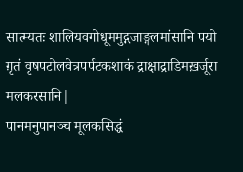सात्म्यतः शालियवगोधूममुद्गजाङ्गलमांसानि पयो ग़ृतं वृषपटोलवेत्रपर्पटकशाकं द्राक्षाद्राडिमख़र्जूरा मलकरसानि|
पानमनुपानञ्च मूलकसिद्धं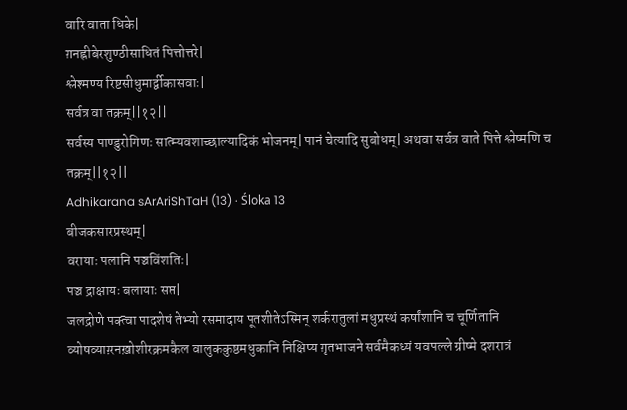वारि वाता धिके|
ग़नह्नीबेरशुण्ठीसाधितं पित्तोत्तरे|
श्लेश्मण्य रिष्टसीधुमार्द्वीकासवाः|
सर्वत्र वा तक्रम्||१२||
सर्वस्य पाण्डुरोगिणः सात्म्यवशाच्छाल्यादिकं भोजनम्| पानं चेत्यादि सुबोधम्| अथवा सर्वत्र वाते पित्ते श्लेष्मणि च तक्रम्||१२||
Adhikarana sArAriShTaH (13) · Śloka 13
बीजकसारप्रस्थम्|
वरायाः पलानि पञ्चविंशतिः|
पञ्च द्राक्षायः बलायाः सप्त|
जलद्रोणे पक्त्वा पादशेषं तेभ्यो रसमादाय पूतशीतेऽस्मिन् शर्करातुलां मधुप्रस्थं कर्षांशानि च चूर्णितानि व्योषव्याग़्रनख़ोशीरक्रमकैल वालुककुष्ठमधुकानि निक्षिप्य ग़ृतभाजने सर्वमैकध्यं यवपल्ले ग्रीष्मे दशरात्रं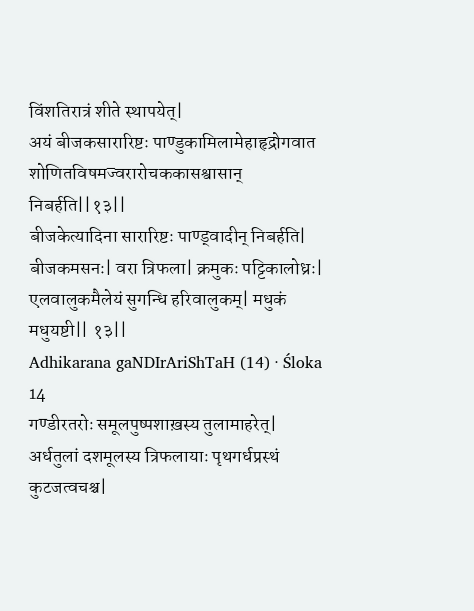विंशतिरात्रं शीते स्थापयेत्|
अयं बीजकसारारिष्टः पाण्डुकामिलामेहाहृद्रोगवात शोणितविषमज्वरारोचककासश्वासान् निबर्हति||१३||
बीजकेत्यादिना सारारिष्टः पाण्ड्वादीन् निबर्हति| बीजकमसनः| वरा त्रिफला| क्रमुकः पट्टिकालोध्रः| एलवालुकमैलेयं सुगन्धि हरिवालुकम्| मधुकं मधुयष्टी|| १३||
Adhikarana gaNDIrAriShTaH (14) · Śloka 14
गण्डीरतरोः समूलपुष्पशाख़स्य तुलामाहरेत्|
अर्धतुलां दशमूलस्य त्रिफलायाः पृथगर्धप्रस्थं कुटजत्वचश्च|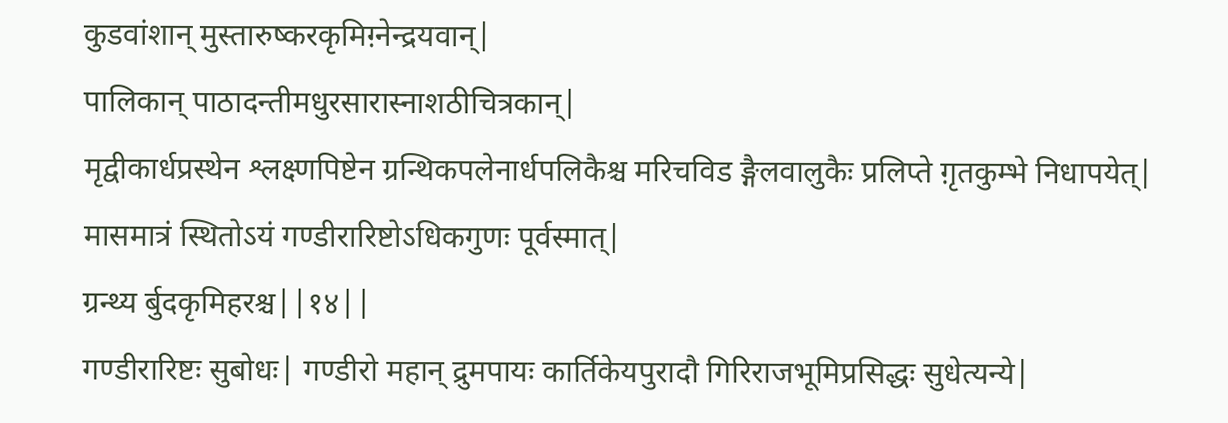कुडवांशान् मुस्तारुष्करकृमिग़्नेन्द्रयवान्|
पालिकान् पाठादन्तीमधुरसारास्नाशठीचित्रकान्|
मृद्वीकार्धप्रस्थेन श्लक्ष्णपिष्टेन ग्रन्थिकपलेनार्धपलिकैश्च मरिचविड ङ्गैलवालुकैः प्रलिप्ते ग़ृतकुम्भे निधापयेत्|
मासमात्रं स्थितोऽयं गण्डीरारिष्टोऽधिकगुणः पूर्वस्मात्|
ग्रन्थ्य र्बुदकृमिहरश्च||१४||
गण्डीरारिष्टः सुबोधः| गण्डीरो महान् द्रुमपायः कार्तिकेयपुरादौ गिरिराजभूमिप्रसिद्धः सुधेत्यन्ये|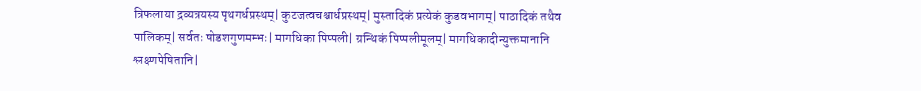त्रिफलाया द्रव्यत्रयस्य पृथगर्धप्रस्थम्| कुटजत्वचश्चार्धप्रस्थम्| मुस्तादिकं प्रत्येकं कुडवभागम्| पाठादिकं तथैव पालिकम्| सर्वतः षोडशगुणमम्भः| मागधिका पिप्पली| ग्रन्थिकं पिप्पलीमूलम्| मागधिकादीन्युक्तमानानि श्लक्ष्णपेषितानि|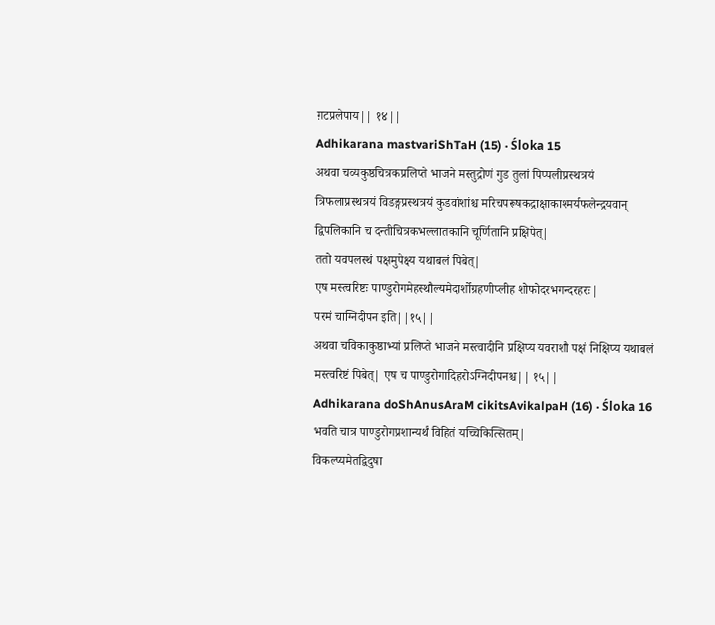ग़टप्रलेपाय|| १४||
Adhikarana mastvariShTaH (15) · Śloka 15
अथवा चव्यकुष्ठचित्रकप्रलिप्ते भाजने मस्तुद्रोणं गुड तुलां पिप्पलीप्रस्थत्रयं त्रिफलाप्रस्थत्रयं विडङ्गप्रस्थत्रयं कुडवांशांश्च मरिचपरूषकद्राक्षाकाश्मर्यफलेन्द्रयवान् द्विपलिकानि च दन्तीचित्रकभल्लातकानि चूर्णितानि प्रक्षिपेत्|
ततो यवपलस्थं पक्षमुपेक्ष्य यथाबलं पिबेत्|
एष मस्त्वरिष्टः पाण्डुरोगमेहस्थौल्यमेदार्शोग्रहणीप्लीह शोफोदरभगन्दरहरः|
परमं चाग्निदीपन इति||१५||
अथवा चविकाकुष्ठाभ्यां प्रलिप्ते भाजने मस्त्वादीनि प्रक्षिप्य यवराशौ पक्षं निक्षिप्य यथाबलं मस्त्वरिष्टं पिबेत्| एष च पाण्डुरोगादिहरोऽग्निदीपनश्च|| १५||
Adhikarana doShAnusAraM cikitsAvikalpaH (16) · Śloka 16
भवति चात्र पाण्डुरोगप्रशान्यर्थं विहितं यच्चिकित्सितम्|
विकल्प्यमेतद्विदुषा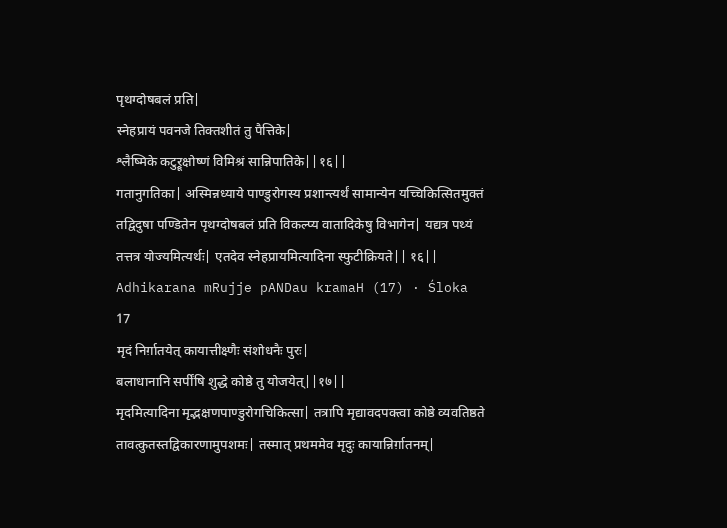पृथग्दोषबलं प्रति|
स्नेहप्रायं पवनजे तिक्तशीतं तु पैत्तिके|
श्लैष्मिके कटुऱ्रूक्षोष्णं विमिश्रं सान्निपातिके||१६||
गतानुगतिका| अस्मिन्नध्याये पाण्डुरोगस्य प्रशान्त्यर्थं सामान्येन यच्चिकित्सितमुक्तं तद्विदुषा पण्डितेन पृथग्दोषबलं प्रति विकल्प्य वातादिकेषु विभागेन| यद्यत्र पथ्यं तत्तत्र योज्यमित्यर्थः| एतदेव स्नेहप्रायमित्यादिना स्फुटीक्रियते|| १६||
Adhikarana mRujje pANDau kramaH (17) · Śloka 17
मृदं निर्ग़ातयेत् कायात्तीक्ष्णैः संशोधनैः पुरः|
बलाधानानि सर्पींषि शुद्धे कोष्ठे तु योजयेत्||१७||
मृदमित्यादिना मृद्भक्षणपाण्डुरोगचिकित्सा| तत्रापि मृद्यावदपक्त्वा कोष्ठे व्यवतिष्ठते तावत्कुतस्तद्विकारणामुपशमः| तस्मात् प्रथममेव मृदुः कायान्निर्ग़ातनम्|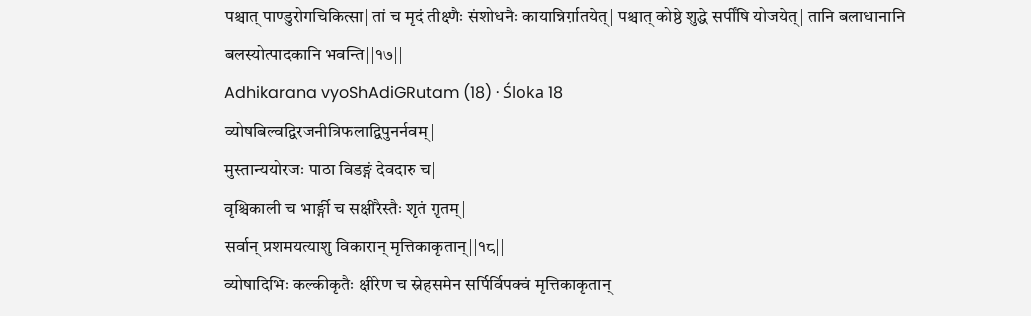पश्चात् पाण्डुरोगचिकित्सा| तां च मृदं तीक्ष्णैः संशोधनैः कायान्निर्ग़ातयेत्| पश्चात् कोष्ठे शुद्धे सर्पींषि योजयेत्| तानि बलाधानानि बलस्योत्पादकानि भवन्ति||१७||
Adhikarana vyoShAdiGRutam (18) · Śloka 18
व्योषबिल्वद्विरजनीत्रिफलाद्विपुनर्नवम्|
मुस्तान्ययोरजः पाठा विडङ्गं देवदारु च|
वृश्चिकाली च भार्ङ्गी च सक्षीरैस्तैः शृतं ग़ृतम्|
सर्वान् प्रशमयत्याशु विकारान् मृत्तिकाकृतान्||१८||
व्योषादिभिः कल्कीकृतैः क्षीरेण च स्नेहसमेन सर्पिर्विपक्वं मृत्तिकाकृतान्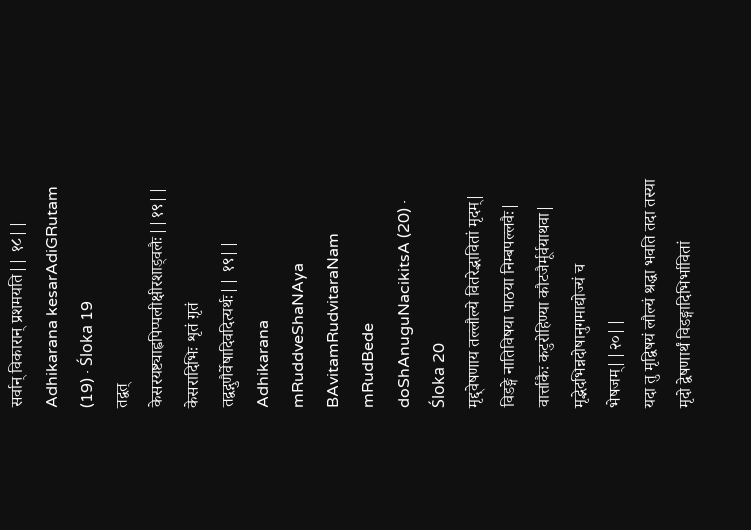सर्वान् विकारान् प्रशमयति|| १८||
Adhikarana kesarAdiGRutam (19) · Śloka 19
तद्वत् केसरयष्ट्याह्वपिप्पलीक्षीरशाड्वलैः||१९||
केसरादिभिः शृतं ग़ृतं तद्वद्गुणैर्वेषादिवदित्यर्थः|| १९||
Adhikarana mRuddveShaNAya BAvitamRudvitaraNam mRudBede doShAnuguNacikitsA (20) · Śloka 20
मृद्द्वेषणाय तल्लौल्ये वितरेद्भावितां मृदम्|
विडङ्गे नातिविषया पाठया निम्बपल्लवैः|
वार्त्ताकैः कटुरोहिण्या कौटजैर्मूर्वयाथवा|
मृद्भेदभिन्नदोषानुगमाद्योज्यं च भेषजम्||२०||
यदा तु मृद्विषयं लौल्यं श्रद्धा भवति तदा तस्या मृदो द्वेषणार्थं विडङ्गादिभिर्भावितां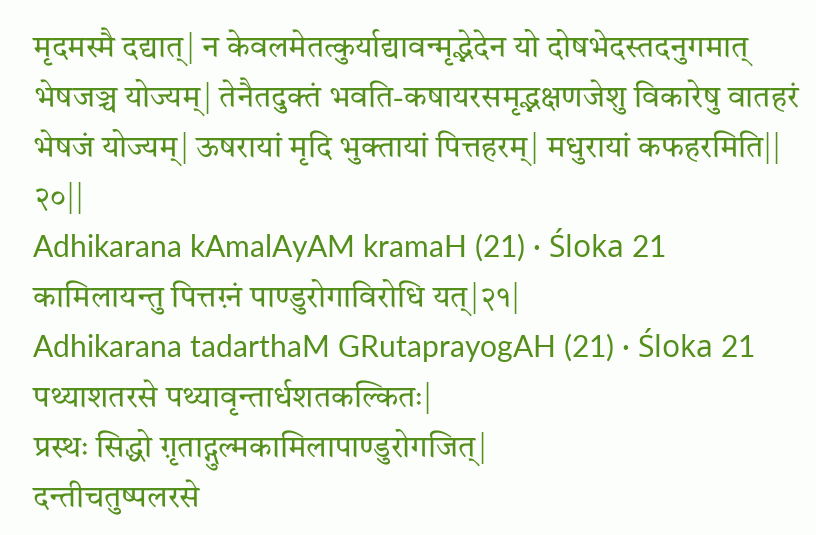मृदमस्मै दद्यात्| न केवलमेतत्कुर्याद्यावन्मृद्भेदेन यो दोषभेदस्तदनुगमात् भेषजञ्च योज्यम्| तेनैतदुक्तं भवति-कषायरसमृद्भक्षणजेशु विकारेषु वातहरं भेषजं योज्यम्| ऊषरायां मृदि भुक्तायां पित्तहरम्| मधुरायां कफहरमिति|| २०||
Adhikarana kAmalAyAM kramaH (21) · Śloka 21
कामिलायन्तु पित्तग़्नं पाण्डुरोगाविरोधि यत्|२१|
Adhikarana tadarthaM GRutaprayogAH (21) · Śloka 21
पथ्याशतरसे पथ्यावृन्तार्धशतकल्कितः|
प्रस्थः सिद्धो ग़ृताद्गुल्मकामिलापाण्डुरोगजित्|
दन्तीचतुष्पलरसे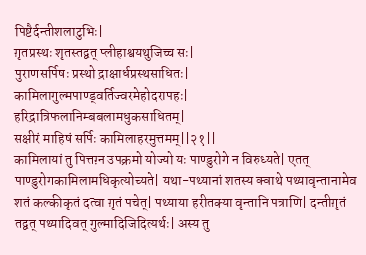पिष्टैर्दन्तीशलाटुभिः|
ग़ृतप्रस्थः शृतस्तद्वत् प्लीहाश्वयथुजिच्च सः|
पुराणसर्पिषः प्रस्थो द्राक्षार्धप्रस्थसाधितः|
कामिलागुल्मपाण्ड्वर्तिज्वरमेहोदरापहः|
हरिद्रात्रिफलानिम्बबलामधुकसाधितम्|
सक्षीरं माहिषं सर्पिः कामिलाहरमुत्तमम्||२१||
कामिलायां तु पित्तग़्न उपक्रमो योज्यो यः पाण्डुरोगे न विरुध्यते| एतत् पाण्डुरोगकामिलामधिकृत्योच्यते| यथा-पथ्यानां शतस्य क्वाथे पथ्यावृन्तानामेव शतं कल्कीकृतं दत्वा ग़ृतं पचेत्| पथ्याया हरीतक्या वृन्तानि पत्राणि| दन्तीग़ृतं तद्वत् पथ्यादिवत् गुल्मादिजिदित्यर्थः| अस्य तु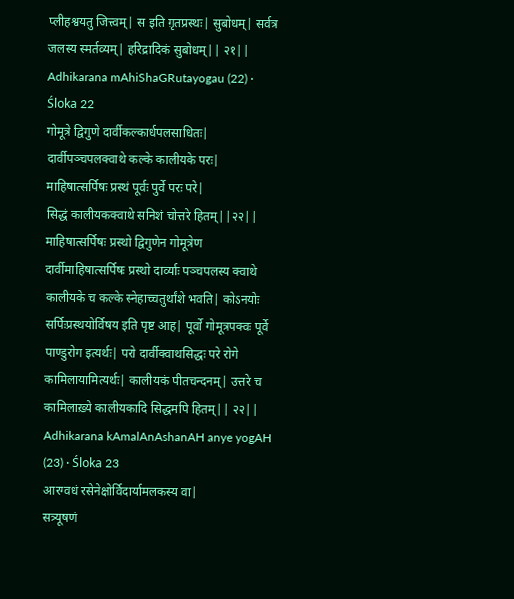प्लीहश्वयतु जित्त्वम्| स इति ग़ृतप्रस्थः| सुबोधम्| सर्वत्र जलस्य स्मर्तव्यम्| हरिद्रादिकं सुबोधम्|| २१||
Adhikarana mAhiShaGRutayogau (22) · Śloka 22
गोमूत्रे द्विगुणे दार्वीकल्कार्धपलसाधितः|
दार्वीपञ्चपलक्वाथे कल्के कालीयके परः|
माहिषात्सर्पिषः प्रस्थं पूर्वः पुर्वे परः परे|
सिद्धं कालीयकक्वाथे सनिशं चोत्तरे हितम्||२२||
माहिषात्सर्पिषः प्रस्थो द्विगुणेन गोमूत्रेण दार्वीमाहिषात्सर्पिषः प्रस्थो दार्व्याः पञ्चपलस्य क्वाथे कालीयके च कल्के स्नेहाच्चतुर्थांशे भवति| कोऽनयोः सर्पिःप्रस्थयोर्विषय इति पृष्ट आह| पूर्वो गोमूत्रपक्वः पूर्वे पाण्डुरोग इत्यर्थः| परो दार्वीक्वाथसिद्धः परे रोगे कामिलायामित्यर्थः| कालीयकं पीतचन्दनम्| उत्तरे च कामिलाख़्ये कालीयकादि सिद्धमपि हितम्|| २२||
Adhikarana kAmalAnAshanAH anye yogAH (23) · Śloka 23
आरग्वधं रसेनेक्षोर्विदार्यामलकस्य वा|
सत्र्यूषणं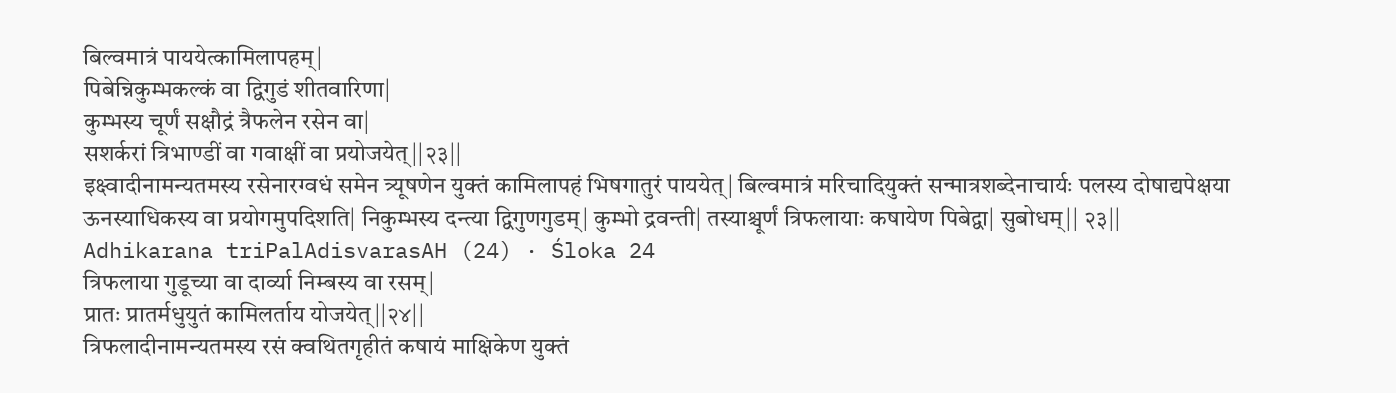बिल्वमात्रं पाययेत्कामिलापहम्|
पिबेन्निकुम्भकल्कं वा द्विगुडं शीतवारिणा|
कुम्भस्य चूर्णं सक्षौद्रं त्रैफलेन रसेन वा|
सशर्करां त्रिभाण्डीं वा गवाक्षीं वा प्रयोजयेत्||२३||
इक्ष्वादीनामन्यतमस्य रसेनारग्वधं समेन त्र्यूषणेन युक्तं कामिलापहं भिषगातुरं पाययेत्| बिल्वमात्रं मरिचादियुक्तं सन्मात्रशब्देनाचार्यः पलस्य दोषाद्यपेक्षया ऊनस्याधिकस्य वा प्रयोगमुपदिशति| निकुम्भस्य दन्त्या द्विगुणगुडम्| कुम्भो द्रवन्ती| तस्याश्चूर्णं त्रिफलायाः कषायेण पिबेद्वा| सुबोधम्|| २३||
Adhikarana triPalAdisvarasAH (24) · Śloka 24
त्रिफलाया गुडूच्या वा दार्व्या निम्बस्य वा रसम्|
प्रातः प्रातर्मधुयुतं कामिलर्ताय योजयेत्||२४||
त्रिफलादीनामन्यतमस्य रसं क्वथितगृहीतं कषायं माक्षिकेण युक्तं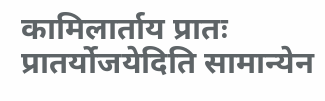कामिलार्ताय प्रातः प्रातर्योजयेदिति सामान्येन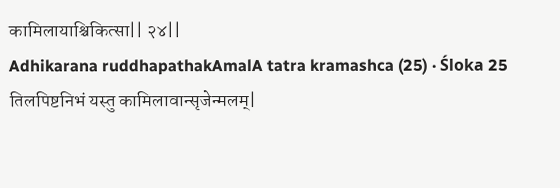कामिलायाश्चिकित्सा|| २४||
Adhikarana ruddhapathakAmalA tatra kramashca (25) · Śloka 25
तिलपिष्टनिभं यस्तु कामिलावान्सृजेन्मलम्|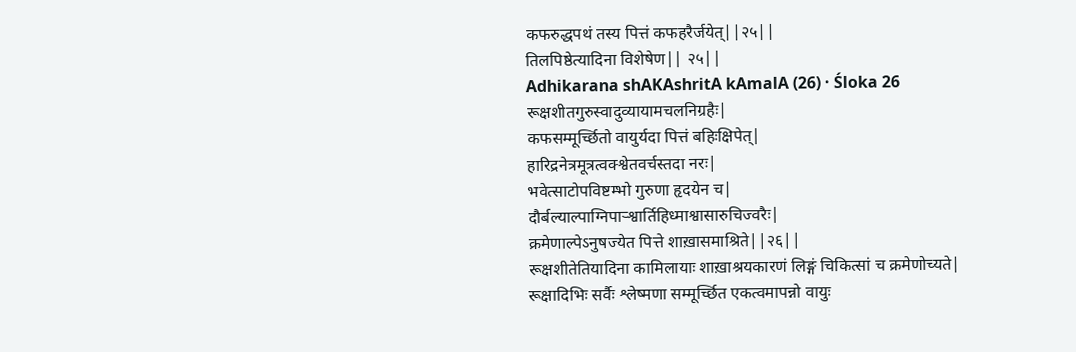कफरुद्धपथं तस्य पित्तं कफहरैर्जयेत्||२५||
तिलपिष्ठेत्यादिना विशेषेण|| २५||
Adhikarana shAKAshritA kAmalA (26) · Śloka 26
रूक्षशीतगुरुस्वादुव्यायामचलनिग्रहैः|
कफसम्मूर्च्छितो वायुर्यदा पित्तं बहिःक्षिपेत्|
हारिद्रनेत्रमूत्रत्वक्श्वेतवर्चस्तदा नरः|
भवेत्साटोपविष्टम्भो गुरुणा हृदयेन च|
दौर्बल्याल्पाग्निपाऱ्श्वार्तिहिध्माश्वासारुचिज्वरैः|
क्रमेणाल्पेऽनुषज्येत पित्ते शाख़ासमाश्रिते||२६||
रूक्षशीतेतियादिना कामिलायाः शाख़ाश्रयकारणं लिङ्गं चिकित्सां च क्रमेणोच्यते| रूक्षादिभिः सर्वैः श्लेष्मणा सम्मूर्च्छित एकत्वमापन्नो वायुः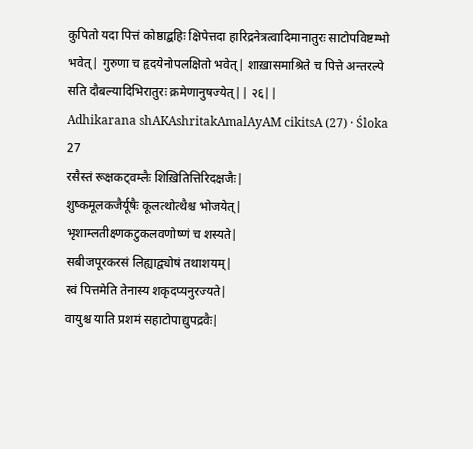कुपितो यदा पित्तं कोष्ठाद्बहिः क्षिपेत्तदा हारिद्रनेत्रत्वादिमानातुरः साटोपविष्टम्भो भवेत्| गुरुणा च हृदयेनोपलक्षितो भवेत्| शाख़ासमाश्रिते च पित्ते अन्तरल्पे सति दौबल्यादिभिरातुरः क्रमेणानुषज्येत्|| २६||
Adhikarana shAKAshritakAmalAyAM cikitsA (27) · Śloka 27
रसैस्तं रूक्षकट्वम्लैः शिख़ितित्तिरिदक्षजैः|
शुष्कमूलकजैर्यूषैः कूलत्थोत्थैश्च भोजयेत्|
भृशाम्लतीक्ष्णकटुकलवणोष्णं च शस्यते|
सबीजपूरकरसं लिह्याद्व्योषं तथाशयम्|
स्वं पित्तमेति तेनास्य शकृदप्यनुरज्यते|
वायुश्च याति प्रशमं सहाटोपाद्युपद्रवैः|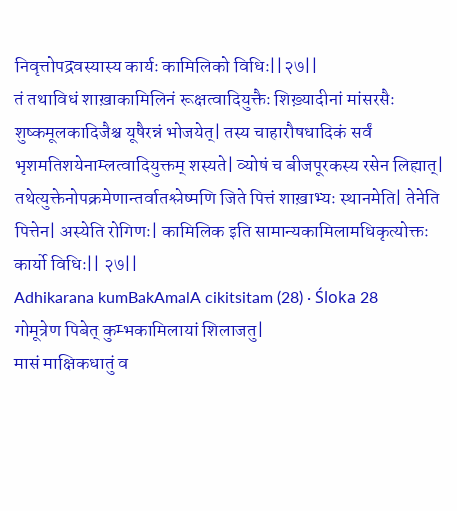निवृत्तोपद्रवस्यास्य कार्यः कामिलिको विधिः||२७||
तं तथाविधं शाख़ाकामिलिनं रूक्षत्वादियुक्तैः शिख़्यादीनां मांसरसैः शुष्कमूलकादिजैश्च यूषैरन्नं भोजयेत्| तस्य चाहारौषधादिकं सर्वं भृशमतिशयेनाम्लत्वादियुक्तम् शस्यते| व्योषं च बीजपूरकस्य रसेन लिह्यात्| तथेत्युक्तेनोपक्रमेणान्तर्वातश्लेष्मणि जिते पित्तं शाख़ाभ्यः स्थानमेति| तेनेति पित्तेन| अस्येति रोगिणः| कामिलिक इति सामान्यकामिलामधिकृत्योक्तः कार्यो विधिः|| २७||
Adhikarana kumBakAmalA cikitsitam (28) · Śloka 28
गोमूत्रेण पिबेत् कुम्भकामिलायां शिलाजतु|
मासं माक्षिकधातुं व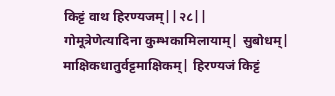किट्टं वाथ हिरण्यजम्||२८||
गोमूत्रेणेत्यादिना कुम्भकामिलायाम्| सुबोधम्| माक्षिकधातुर्वट्टमाक्षिकम्| हिरण्यजं किट्टं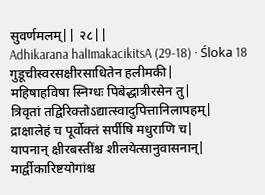सुवर्णमलम्|| २८||
Adhikarana halImakacikitsA (29-18) · Śloka 18
गुडूचीस्वरसक्षीरसाधितेन हलीमकी|
महिषाहविषा स्निग्धः पिबेद्धात्रीरसेन तु|
त्रिवृतां तद्विरिक्तोऽद्यात्स्वादुपित्तानिलापहम्|
द्राक्षालेहं च पूर्वोक्तं सर्पीषि मधुराणि च|
यापनान् क्षीरबस्तींश्च शीलयेत्सानुवासनान्|
मार्द्वीकारिष्टयोगांश्च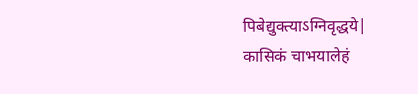पिबेद्युक्त्याऽग्निवृद्धये|
कासिकं चाभयालेहं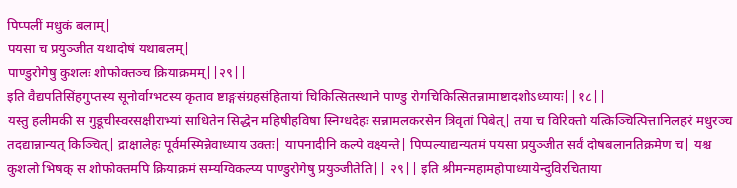पिप्पलीं मधुकं बलाम्|
पयसा च प्रयुञ्जीत यथादोषं यथाबलम्|
पाण्डुरोगेषु कुशलः शोफोक्तञ्च क्रियाक्रमम्||२९||
इति वैद्यपतिसिंहगुप्तस्य सूनोर्वाग्भटस्य कृताव ष्टाङ्गसंग्रहसंहितायां चिकित्सितस्थाने पाण्डु रोगचिकित्सितन्नामाष्टादशोऽध्यायः||१८||
यस्तु हलीमकी स गुडूचीस्वरसक्षीराभ्यां साधितेन सिद्धेन महिषीहविषा स्निग्धदेहः सन्नामलकरसेन त्रिवृतां पिबेत्| तया च विरिक्तो यत्किञ्चित्पित्तानिलहरं मधुरञ्च तदद्यान्नान्यत् किञ्चित्| द्राक्षालेहः पूर्वमस्मिन्नेवाध्याय उक्तः| यापनादीनि कल्पे वक्ष्यन्ते| पिप्पल्याद्यन्यतमं पयसा प्रयुञ्जीत सर्वं दोषबलानतिक्रमेण च| यश्च कुशलो भिषक् स शोफोक्तमपि क्रियाक्रमं सम्यग्विकल्प्य पाण्डुरोगेषु प्रयुञ्जीतेति|| २९|| इति श्रीमन्महामहोपाध्यायेन्दुविरचिताया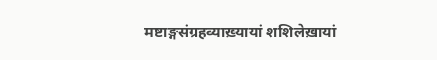मष्टाङ्गसंग्रहव्याख़्यायां शशिलेख़ायां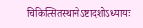चिकित्सितस्थानेऽष्टादशोऽध्यायः